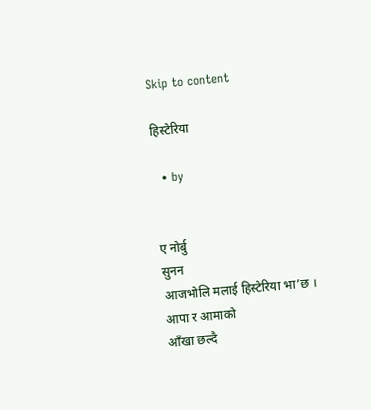Skip to content

हिस्टेरिया

  • by


ए नोर्बु
सुनन
आजभोलि मलाई हिस्टेरिया भा’छ ।
आपा र आमाको
आँखा छल्दै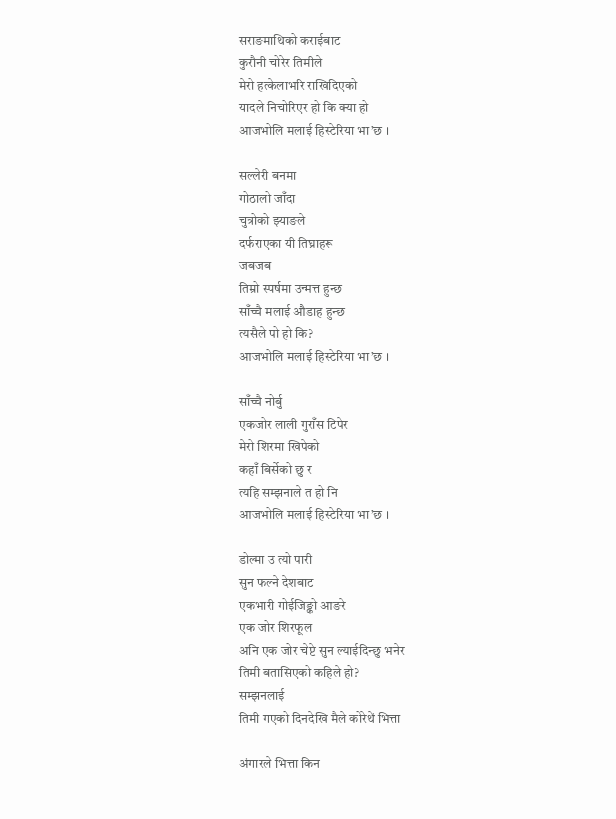सराङमाथिको कराईबाट
कुरौनी चोरेर तिमीले
मेरो हत्केलाभरि राखिदिएको
यादले निचोरिएर हो कि क्या हो
आजभोलि मलाई हिस्टेरिया भा’छ ।

सल्लेरी बनमा
गोठालो जाँदा
चुत्रोको झ्याङले
दर्फराएका यी तिघ्राहरू
जबजब
तिम्रो स्पर्षमा उन्मत्त हुन्छ
साँच्चै मलाई औडाह हुन्छ
त्यसैले पो हो कि?
आजभोलि मलाई हिस्टेरिया भा’छ ।

साँच्चै नोर्बु
एकजोर लाली गुराँस टिपेर
मेरो शिरमा खिपेको
कहाँ बिर्सेको छु र
त्यहि सम्झनाले त हो नि
आजभोलि मलाई हिस्टेरिया भा’छ ।

डोल्मा उ त्यो पारी
सुन फल्ने देशबाट
एकभारी गोईजिङ्को आङरे
एक जोर शिरफूल
अनि एक जोर चेप्टे सुन ल्याईदिन्छु भनेर
तिमी बतासिएको कहिले हो?
सम्झनलाई
तिमी गएको दिनदेखि मैले कोरेथें भित्ता

अंगारले भित्ता किन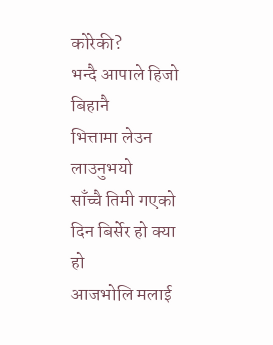कोरेकी?
भन्दै आपाले हिजो बिहानै
भित्तामा लेउन लाउनुभयो
साँच्चै तिमी गएको दिन बिर्सेर हो क्या हो
आजभोलि मलाई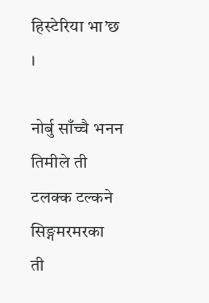हिस्टेरिया भा’छ ।

नोर्बु साँच्चै भनन
तिमीले ती टलक्क टल्कने
सिङ्गमरमरका
ती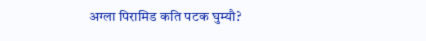अग्ला पिरामिड कति पटक घुम्यौ?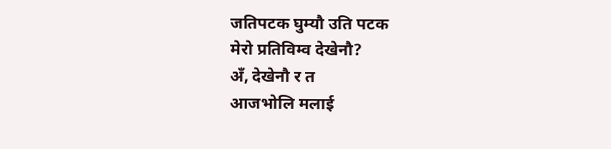जतिपटक घुम्यौ उति पटक
मेरो प्रतिविम्व देखेनौ?
अँ, देखेनौ र त
आजभोलि मलाई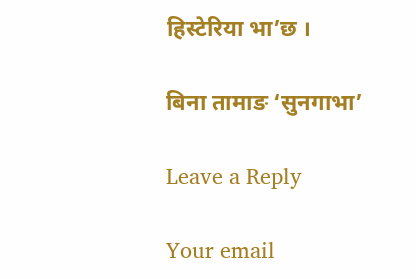हिस्टेरिया भा’छ ।

बिना तामाङ ‘सुनगाभा’

Leave a Reply

Your email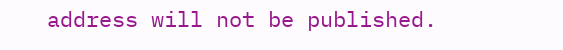address will not be published.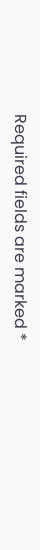Required fields are marked *